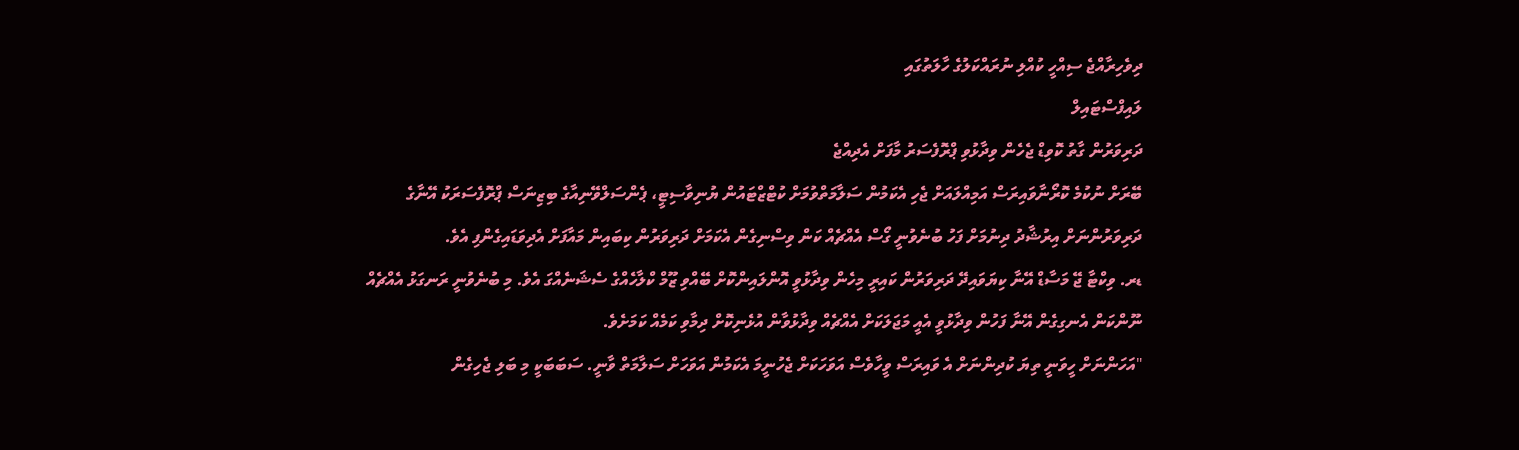ދިވެހިރާއްޖެ ސިއްހީ ކުއްލި ނުރައްކަލުގެ ހާލަތުގައި
ލައިފްސްޓައިލް
ދަރިވަރުން ގާތު ކޮވިޑް ޖެހެން ވިދާޅުވި ޕްރޮފެސަރު މާފަށް އެދިއްޖެ
ބޭރަށް ނުކުމެ ކޮރޯނާވައިރަސް އަމިއްލައަށް ޖެހި އެކަމުން ސަލާމަތްވުމަށް ކުޓްޒްޓައުން ޔުނިވާސިޓީ، ޕެންސަލްވޭނިއާގެ ބިޒިނަސް ޕްރޮފެސަރަކު އޭނާގެ ދަރިވަރުންނަށް އިރުޝާދު ދިނުމަށް ފަހު ބުނެވުނީ ގޯސް އެއްޗެއް ކަން ވިސްނިގެން އެކަމަށް ދަރިވަރުން ކިބައިން މައާފަށް އެދިވަޑައިގެންފި އެވެ.
ޑރ. ވިކްޓާ ޖޭ މަސާޑް އޭނާ ކިޔަވައިދޭ ދަރިވަރުން ކައިރީ މިހެން ވިދާޅުވީ އޮންލައިންކޮށް ބޭއްވި ޒޫމް ކްލާހެއްގެ ސެޝަނެއްގަ އެވެ. މި ބުނެވުނީ ރަނގަޅު އެއްޗެއް ނޫންކަން އެނގިގެން އޭނާ ފަހުން ވިދާޅުވީ އެއީ މަޖަލަކަށް އެއްޗެއް ވިދާޅުވާން އުޅެނިކޮށް ދިމާވި ކަމެއް ކަމަށެވެ.
"އަހަންނަށް ހީވަނީ ތިޔަ ކުދިންނަށް އެ ވައިރަސް ވީހާވެސް އަވަހަކަށް ޖެހުނީމަ އެކަމުން އަވަހަށް ސަލާމަތް ވާނީ. ސަބަބަކީ މި ބަލި ޖެހިގެން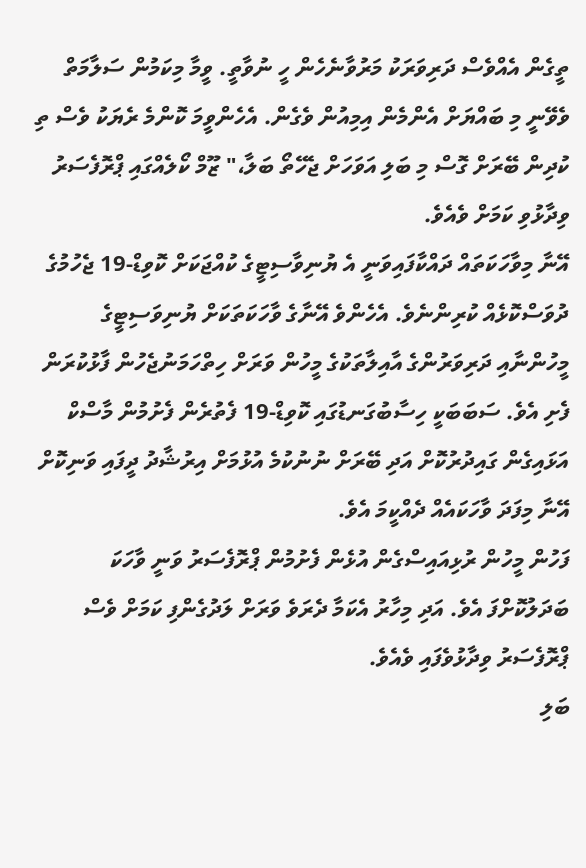ތީގެން އެއްވެސް ދަރިވަރަކު މަރުވާނެހެން ހީ ނުވާތީ. ވީމާ މިކަމުން ސަލާމަތް ވެވޭނީ މި ބައްޔަށް އެންމެން އިމިއުން ވެގެން. އެހެންވީމަ ކޮންމެ ރެޔަކު ވެސް ތި ކުދިން ބޭރަށް ގޮސް މި ބަލި އަވަހަށް ޖެހޭތޯ ބަލާ،" ޒޫމް ކޯލެއްގައި ޕްރޮފެސަރު ވިދާޅުވި ކަމަށް ވެއެވެ.
އޭނާ މިވާހަކަތައް ދައްކާފައިވަނީ އެ ޔުނިވާސިޓީގެ ކުއްޖަކަށް ކޮވިޑް-19 ޖެހުމުގެ ދުވަސްކޮޅެއް ކުރިންނެވެ. އެހެންވެ އޭނާގެ ވާހަކަތަކަށް ޔުނިވަސިޓީގެ މީހުންނާއި ދަރިވަރުންގެ އާއިލާތަކުގެ މީހުން ވަރަށް ހިތްހަމަނުޖެހުން ފާޅުކުރަން ފެށި އެވެ. ސަބަބަކީ ހިސާބުގަނޑުގައި ކޮވިޑް-19 ފެތުރެން ފެށުމުން މާސްކް އަޅައިގެން ގައިދުރުކޮށް އަދި ބޭރަށް ނުނުކުމެ އުޅުމަށް އިރުޝާދު ދީފައި ވަނިކޮށް އޭނާ މިފަދަ ވާހަކައެއް ދެއްކީމަ އެވެ.
ފަހުން މީހުން ރުޅިއައިސްގެން އުޅެން ފެށުމުން ޕްރޮފެސަރު ވަނީ ވާހަކަ ބަދަލުކޮށްފަ އެވެ. އަދި މިހާރު އެކަމާ ދެރަވެ ވަރަށް ލަދުގެންފި ކަމަށް ވެސް ޕްރޮފެސަރު ވިދާޅުވެފައި ވެއެވެ.
ބަލި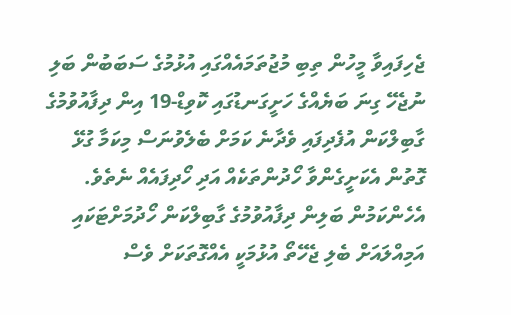ޖެހިފައިވާ މީހުން ތިބި މުޖުތަމައެއްގައި އުޅުމުގެ ސަބަބުން ބަލި ނުޖެހޭ ގިނަ ބަޔެއްގެ ހަށީގަނޑުގައި ކޮވިޑް-19 އިން ދިފާއުވުމުގެ ގާބިލްކަން އުފެދިފައި ވެދާނެ ކަމަށް ބެލެވުނަސް މިކަމާ ގުޅޭ ގޮތުން އެކަށީގެންވާ ހޯދުންތަކެއް އަދި ހޯދިފައެއް ނެތެވެ. އެހެންކަމުން ބަލިން ދިފާއުވުމުގެ ގާބިލްކަން ހޯދުމަށްޓަކައި އަމިއްލައަށް ބެލި ޖެހޭތޯ އުޅުމަކީ އެއްގޮތަކަށް ވެސް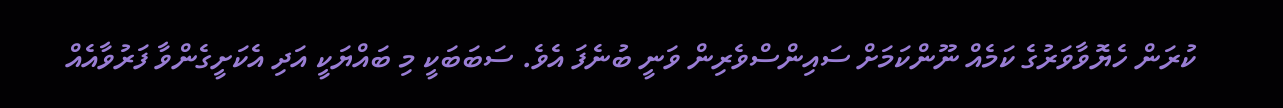ކުރަން ހެޔޮވާވަރުގެ ކަމެއް ނޫންކަމަށް ސައިންސްވެރިން ވަނީ ބުނެފަ އެވެ. ސަބަބަކީ މި ބައްޔަކީ އަދި އެކަށީގެންވާ ފަރުވާއެއް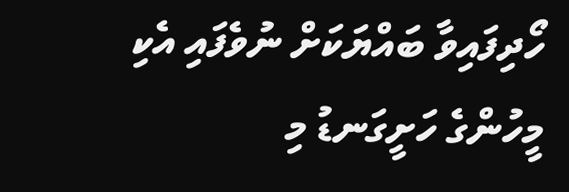ހޯދިފައިވާ ބައްޔަކަށް ނުވެފައި އެކި މީހުންގެ ހަށީގަނޑު މި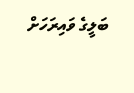ބަލީގެ ވައިރަހަށް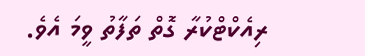ރިއެކްޓްކުރާ ގޮތް ތަފާތު ވީމަ އެވެ.